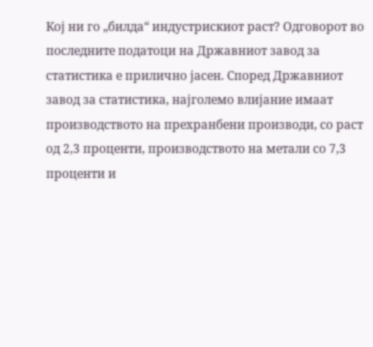Кој ни го „билда“ индустрискиот раст? Одговорот во последните податоци на Државниот завод за статистика е прилично јасен. Според Државниот завод за статистика, најголемо влијание имаат производството на прехранбени производи, со раст од 2,3 проценти, производството на метали со 7,3 проценти и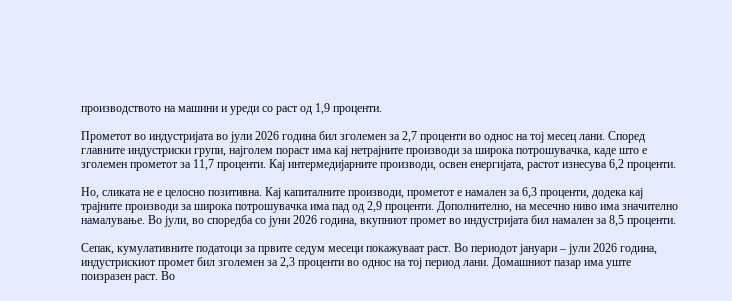производството на машини и уреди со раст од 1,9 проценти.

Прометот во индустријата во јули 2026 година бил зголемен за 2,7 проценти во однос на тој месец лани. Според главните индустриски групи, најголем пораст има кај нетрајните производи за широка потрошувачка, каде што е зголемен прометот за 11,7 проценти. Кај интермедијарните производи, освен енергијата, растот изнесува 6,2 проценти.

Но, сликата не е целосно позитивна. Кај капиталните производи, прометот е намален за 6,3 проценти, додека кај трајните производи за широка потрошувачка има пад од 2,9 проценти. Дополнително, на месечно ниво има значително намалување. Во јули, во споредба со јуни 2026 година, вкупниот промет во индустријата бил намален за 8,5 проценти.

Сепак, кумулативните податоци за првите седум месеци покажуваат раст. Во периодот јануари – јули 2026 година, индустрискиот промет бил зголемен за 2,3 проценти во однос на тој период лани. Домашниот пазар има уште поизразен раст. Во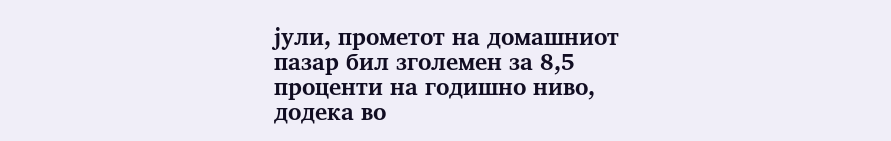јули, прометот на домашниот пазар бил зголемен за 8,5 проценти на годишно ниво, додека во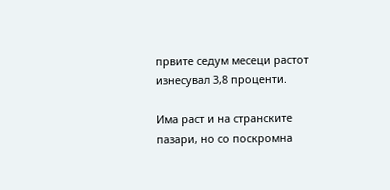првите седум месеци растот изнесувал 3,8 проценти.

Има раст и на странските пазари, но со поскромна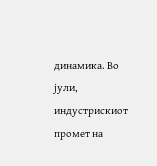динамика. Во јули, индустрискиот промет на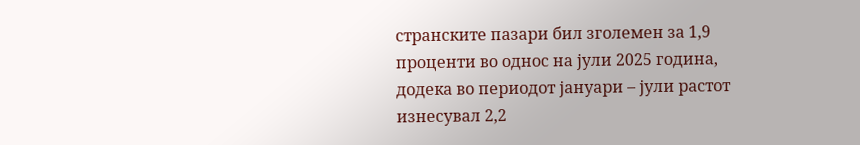странските пазари бил зголемен за 1,9 проценти во однос на јули 2025 година, додека во периодот јануари – јули растот изнесувал 2,2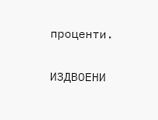проценти.

ИЗДВОЕНИ